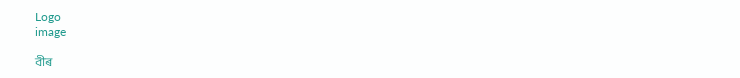Logo
image

বীৰ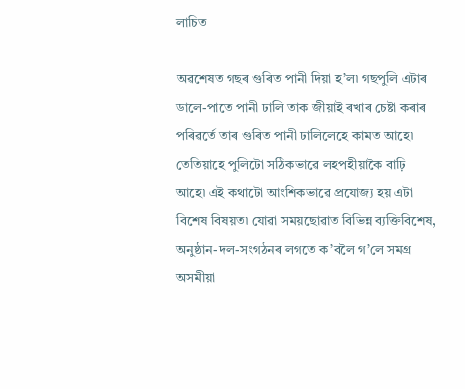লাচিত

অৱশেষত গছৰ গুৰিত পানী দিয়া হ’ল৷ গছপুলি এটাৰ  ডালে-পাতে পানী ঢালি তাক জীয়াই ৰখাৰ চেষ্টা কৰাৰ পৰিৱৰ্তে তাৰ গুৰিত পানী ঢালিলেহে কামত আহে৷ তেতিয়াহে পুলিটো সঠিকভাৱে লহপহীয়াকৈ বাঢ়ি আহে৷ এই কথাটো আংশিকভাৱে প্ৰযোজ্য হয় এটা বিশেষ বিষয়ত৷ যোৱা সময়ছোৱাত বিভিন্ন ব্যক্তিবিশেষ, অনুষ্ঠান-দল-সংগঠনৰ লগতে ক’বলৈ গ’লে সমগ্ৰ অসমীয়া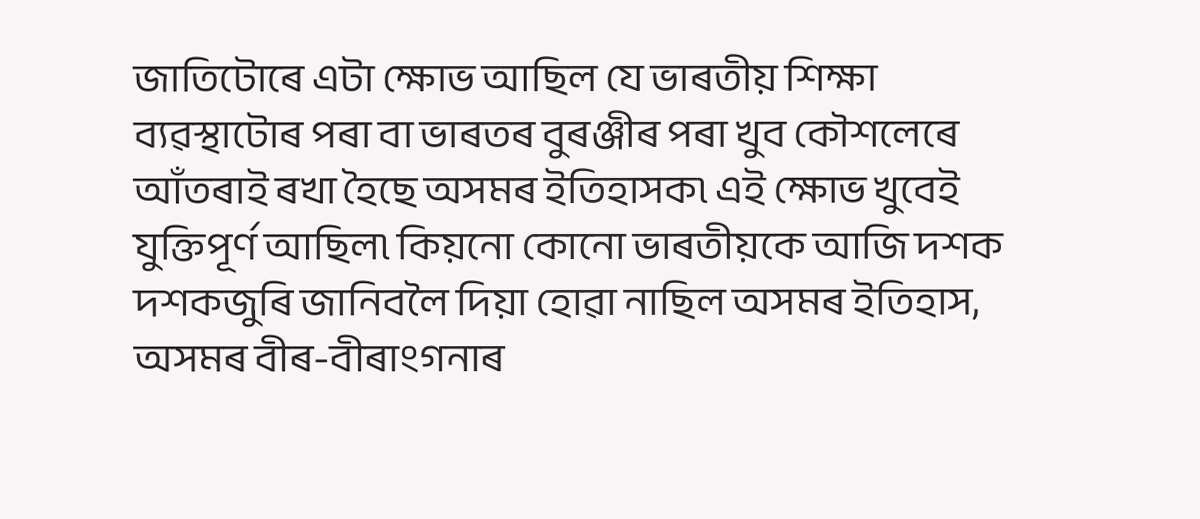জাতিটোৰে এটা ক্ষোভ আছিল যে ভাৰতীয় শিক্ষা ব্যৱস্থাটোৰ পৰা বা ভাৰতৰ বুৰঞ্জীৰ পৰা খুব কৌশলেৰে আঁতৰাই ৰখা হৈছে অসমৰ ইতিহাসক৷ এই ক্ষোভ খুবেই যুক্তিপূৰ্ণ আছিল৷ কিয়নো কোনো ভাৰতীয়কে আজি দশক দশকজুৰি জানিবলৈ দিয়া হোৱা নাছিল অসমৰ ইতিহাস, অসমৰ বীৰ-বীৰাংগনাৰ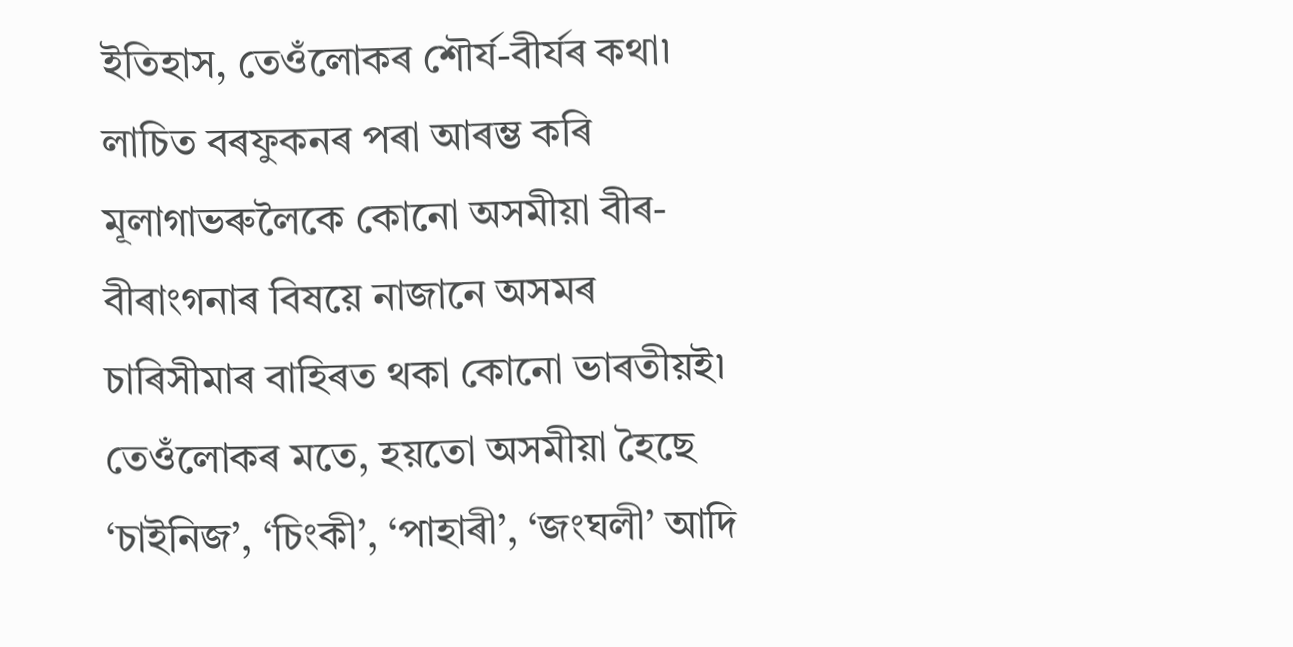ইতিহাস, তেওঁলোকৰ শৌৰ্য-বীৰ্যৰ কথা৷ লাচিত বৰফুকনৰ পৰা আৰম্ভ কৰি মূলাগাভৰুলৈকে কোনো অসমীয়া বীৰ-বীৰাংগনাৰ বিষয়ে নাজানে অসমৰ চাৰিসীমাৰ বাহিৰত থকা কোনো ভাৰতীয়ই৷ তেওঁলোকৰ মতে, হয়তো অসমীয়া হৈছে ‘চাইনিজ’, ‘চিংকী’, ‘পাহাৰী’, ‘জংঘলী’ আদি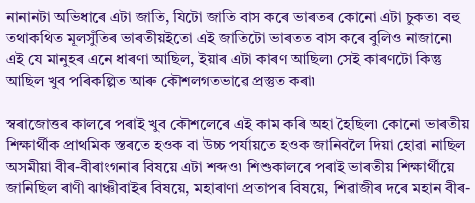নানানটা অভিধাৰে এটা জাতি, যিটো জাতি বাস কৰে ভাৰতৰ কোনো এটা চুকত৷ বহু তথাকথিত মূলসুঁতিৰ ভাৰতীয়ইতো এই জাতিটো ভাৰতত বাস কৰে বুলিও নাজানে৷ এই যে মানুহৰ এনে ধাৰণা আছিল, ইয়াৰ এটা কাৰণ আছিল৷ সেই কাৰণটো কিন্তু আছিল খুব পৰিকল্পিত আৰু কৌশলগতভাৱে প্ৰস্তুত কৰা৷

স্বৰাজোত্তৰ কালৰে পৰাই খুব কৌশলেৰে এই কাম কৰি অহা হৈছিল৷ কোনো ভাৰতীয় শিক্ষাৰ্থীক প্ৰাথমিক স্তৰতে হওক বা উচ্চ পৰ্যায়তে হওক জানিবলৈ দিয়া হোৱা নাছিল অসমীয়া বীৰ-বীৰাংগনাৰ বিষয়ে এটা শব্দও৷ শিশুকালৰে পৰাই ভাৰতীয় শিক্ষাৰ্থীয়ে জানিছিল ৰাণী ঝাঞ্চীবাইৰ বিষয়ে, মহাৰাণা প্ৰতাপৰ বিষয়ে, শিৱাজীৰ দৰে মহান বীৰ-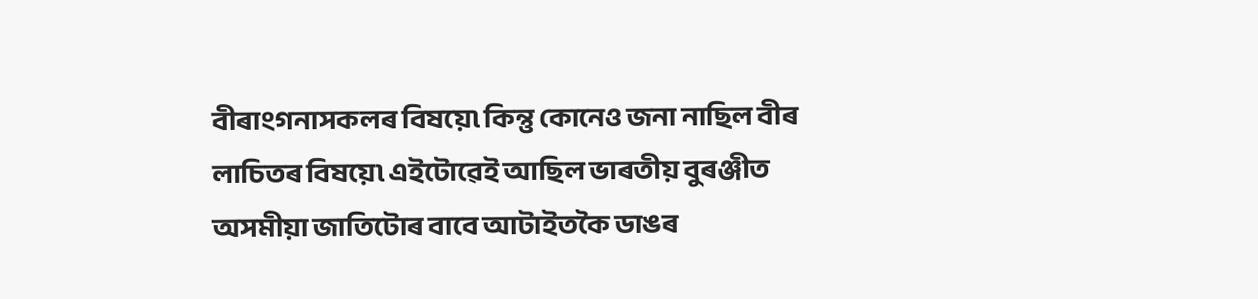বীৰাংগনাসকলৰ বিষয়ে৷ কিন্তু কোনেও জনা নাছিল বীৰ লাচিতৰ বিষয়ে৷ এইটোৱেই আছিল ভাৰতীয় বুৰঞ্জীত অসমীয়া জাতিটোৰ বাবে আটাইতকৈ ডাঙৰ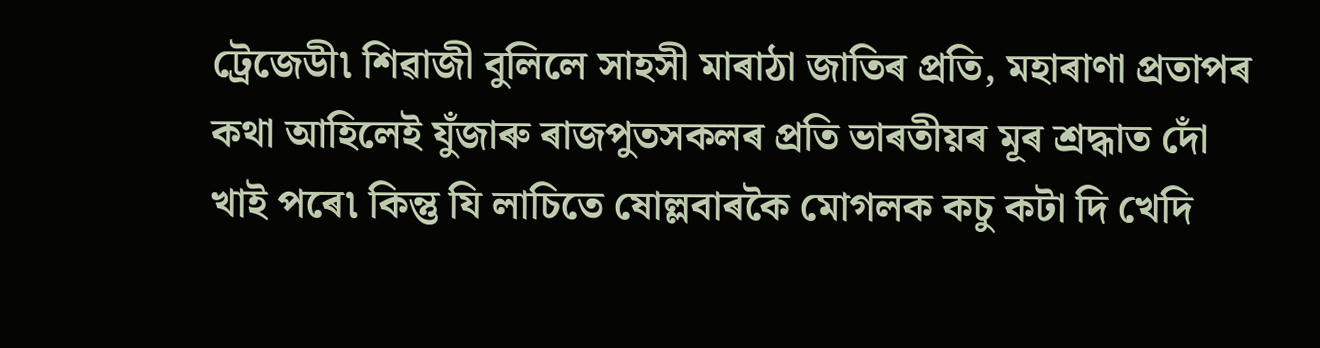ট্ৰেজেডী৷ শিৱাজী বুলিলে সাহসী মাৰাঠা জাতিৰ প্ৰতি, মহাৰাণা প্ৰতাপৰ কথা আহিলেই যুঁজাৰু ৰাজপুতসকলৰ প্ৰতি ভাৰতীয়ৰ মূৰ শ্ৰদ্ধাত দোঁ খাই পৰে৷ কিন্তু যি লাচিতে ষোল্লবাৰকৈ মোগলক কচু কটা দি খেদি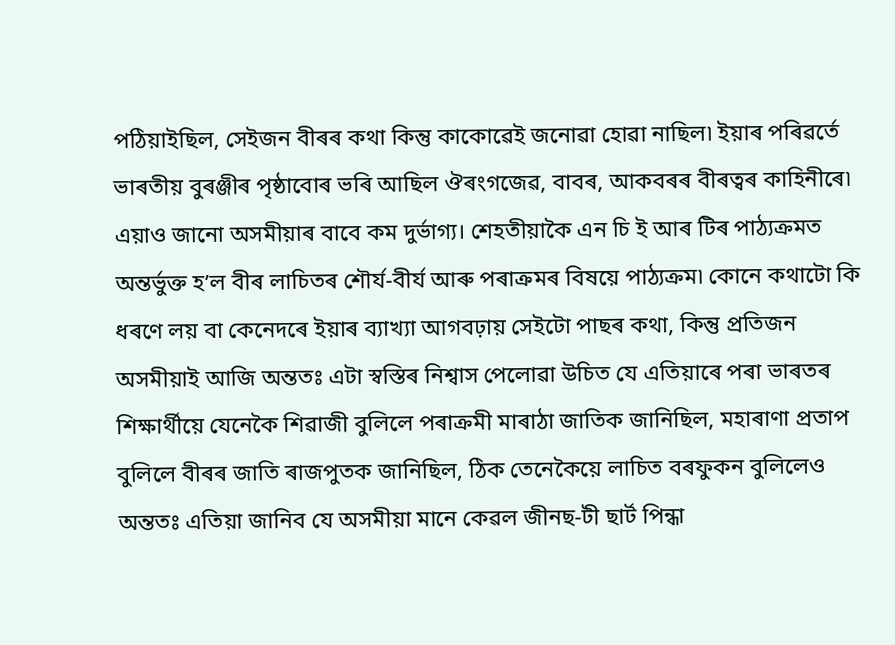পঠিয়াইছিল, সেইজন বীৰৰ কথা কিন্তু কাকোৱেই জনোৱা হোৱা নাছিল৷ ইয়াৰ পৰিৱৰ্তে ভাৰতীয় বুৰঞ্জীৰ পৃষ্ঠাবোৰ ভৰি আছিল ঔৰংগজেৱ, বাবৰ, আকবৰৰ বীৰত্বৰ কাহিনীৰে৷ এয়াও জানো অসমীয়াৰ বাবে কম দুৰ্ভাগ্য। শেহতীয়াকৈ এন চি ই আৰ টিৰ পাঠ্যক্ৰমত অন্তৰ্ভুক্ত হ’ল বীৰ লাচিতৰ শৌৰ্য-বীৰ্য আৰু পৰাক্ৰমৰ বিষয়ে পাঠ্যক্ৰম৷ কোনে কথাটো কি ধৰণে লয় বা কেনেদৰে ইয়াৰ ব্যাখ্যা আগবঢ়ায় সেইটো পাছৰ কথা, কিন্তু প্ৰতিজন অসমীয়াই আজি অন্ততঃ এটা স্বস্তিৰ নিশ্বাস পেলোৱা উচিত যে এতিয়াৰে পৰা ভাৰতৰ শিক্ষাৰ্থীয়ে যেনেকৈ শিৱাজী বুলিলে পৰাক্ৰমী মাৰাঠা জাতিক জানিছিল, মহাৰাণা প্ৰতাপ বুলিলে বীৰৰ জাতি ৰাজপুতক জানিছিল, ঠিক তেনেকৈয়ে লাচিত বৰফুকন বুলিলেও অন্ততঃ এতিয়া জানিব যে অসমীয়া মানে কেৱল জীনছ-টী ছাৰ্ট পিন্ধা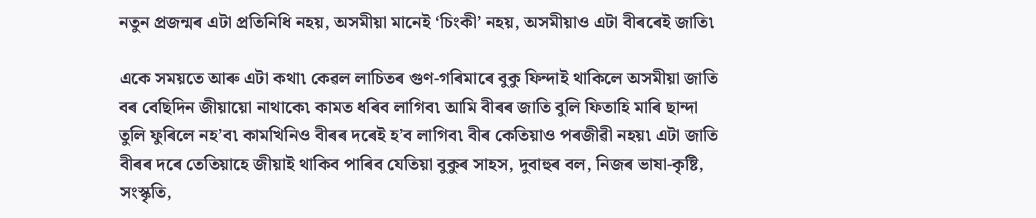নতুন প্ৰজন্মৰ এটা প্ৰতিনিধি নহয়, অসমীয়া মানেই ‘চিংকী’ নহয়, অসমীয়াও এটা বীৰৰেই জাতি৷

একে সময়তে আৰু এটা কথা৷ কেৱল লাচিতৰ গুণ-গৰিমাৰে বুকু ফিন্দাই থাকিলে অসমীয়া জাতি বৰ বেছিদিন জীয়ায়ো নাথাকে৷ কামত ধৰিব লাগিব৷ আমি বীৰৰ জাতি বুলি ফিতাহি মাৰি ছান্দা তুলি ফুৰিলে নহ’ব৷ কামখিনিও বীৰৰ দৰেই হ’ব লাগিব৷ বীৰ কেতিয়াও পৰজীৱী নহয়৷ এটা জাতি বীৰৰ দৰে তেতিয়াহে জীয়াই থাকিব পাৰিব যেতিয়া বুকুৰ সাহস, দুবাহুৰ বল, নিজৰ ভাষা-কৃষ্টি, সংস্কৃতি,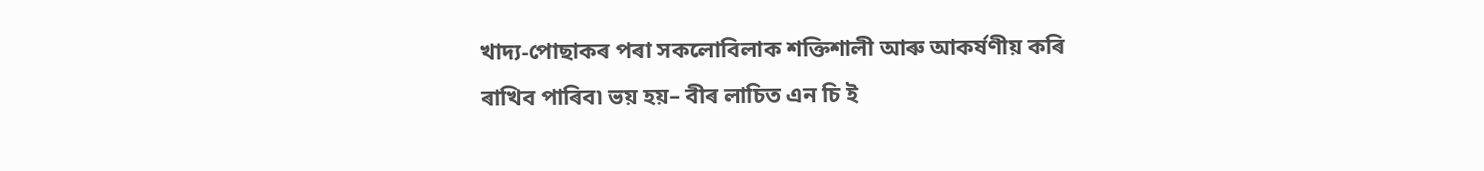খাদ্য-পোছাকৰ পৰা সকলোবিলাক শক্তিশালী আৰু আকৰ্ষণীয় কৰি ৰাখিব পাৰিব৷ ভয় হয়– বীৰ লাচিত এন চি ই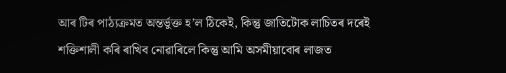আৰ টিৰ পাঠ্যক্ৰমত অন্তৰ্ভুক্ত হ’ল ঠিকেই, কিন্তু জাতিটোক লাচিতৰ দৰেই শক্তিশালী কৰি ৰাখিব নোৱাৰিলে কিন্তু আমি অসমীয়াবোৰ লাজত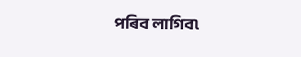পৰিব লাগিব৷